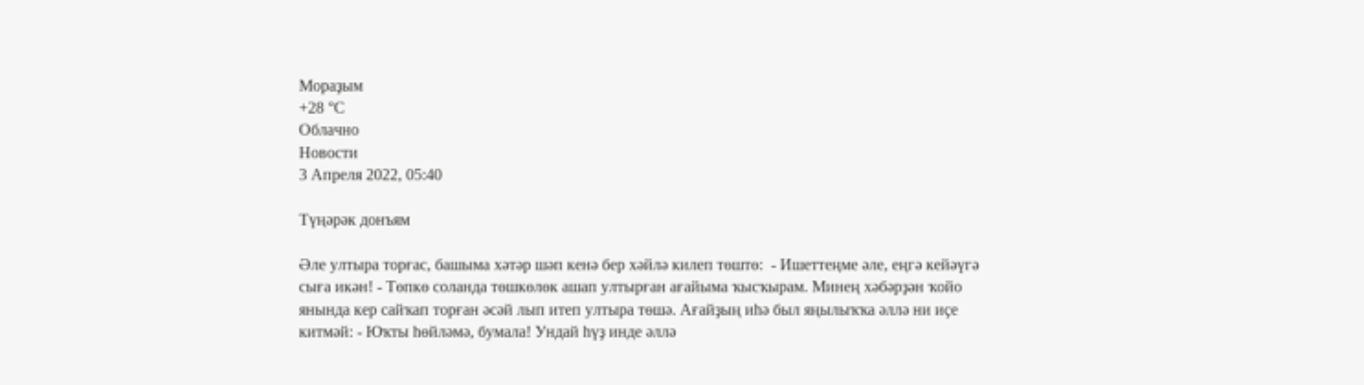Мораҙым
+28 °С
Облачно
Новости
3 Апреля 2022, 05:40

Түңәрәк донъям

Әле ултыра торғас, башыма хәтәр шәп кенә бер хәйлә килеп төштө:  - Ишеттеңме әле, еңгә кейәүгә сыға икән! - Төпкө соланда төшкөлөк ашап ултырған ағайыма ҡысҡырам. Минең хәбәрҙән ҡойо янында кер сайҡап торған әсәй лып итеп ултыра төшә. Ағайҙың иһә был яңылыҡҡа әллә ни иҫе китмәй: - Юҡты һөйләмә, бумала! Ундай һүҙ инде әллә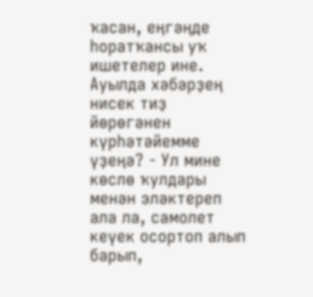ҡасан, еңгәңде һоратҡансы уҡ ишетелер ине. Ауылда хәбәрҙең нисек тиҙ йөрөгәнен күрһәтәйемме үҙеңә? - Ул мине көслө ҡулдары менән эләктереп ала ла, самолет кеүек осортоп алып барып,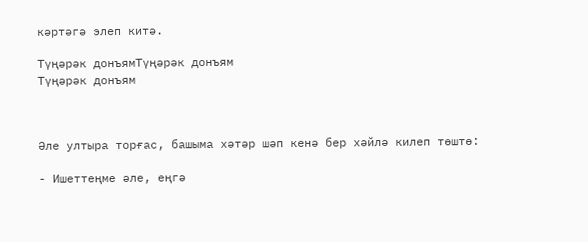кәртәгә элеп китә.

Түңәрәк донъямТүңәрәк донъям
Түңәрәк донъям



Әле ултыра торғас, башыма хәтәр шәп кенә бер хәйлә килеп төштө:

- Ишеттеңме әле, еңгә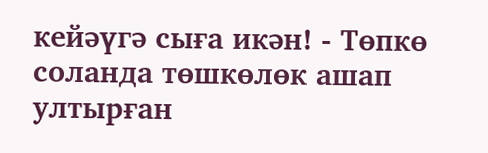кейәүгә сыға икән! - Төпкө соланда төшкөлөк ашап ултырған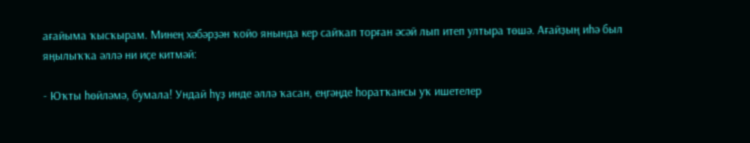ағайыма ҡысҡырам. Минең хәбәрҙән ҡойо янында кер сайҡап торған әсәй лып итеп ултыра төшә. Ағайҙың иһә был яңылыҡҡа әллә ни иҫе китмәй:

- Юҡты һөйләмә, бумала! Ундай һүҙ инде әллә ҡасан, еңгәңде һоратҡансы уҡ ишетелер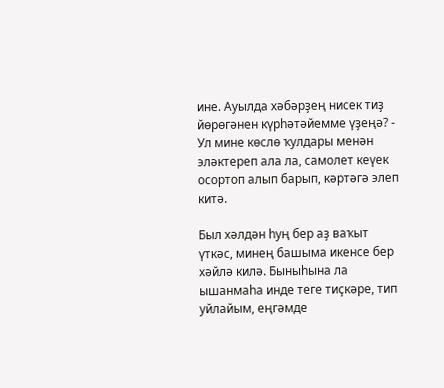ине. Ауылда хәбәрҙең нисек тиҙ йөрөгәнен күрһәтәйемме үҙеңә? - Ул мине көслө ҡулдары менән эләктереп ала ла, самолет кеүек осортоп алып барып, кәртәгә элеп китә.

Был хәлдән һуң бер аҙ ваҡыт үткәс, минең башыма икенсе бер хәйлә килә. Быныһына ла ышанмаһа инде теге тиҫкәре, тип уйлайым, еңгәмде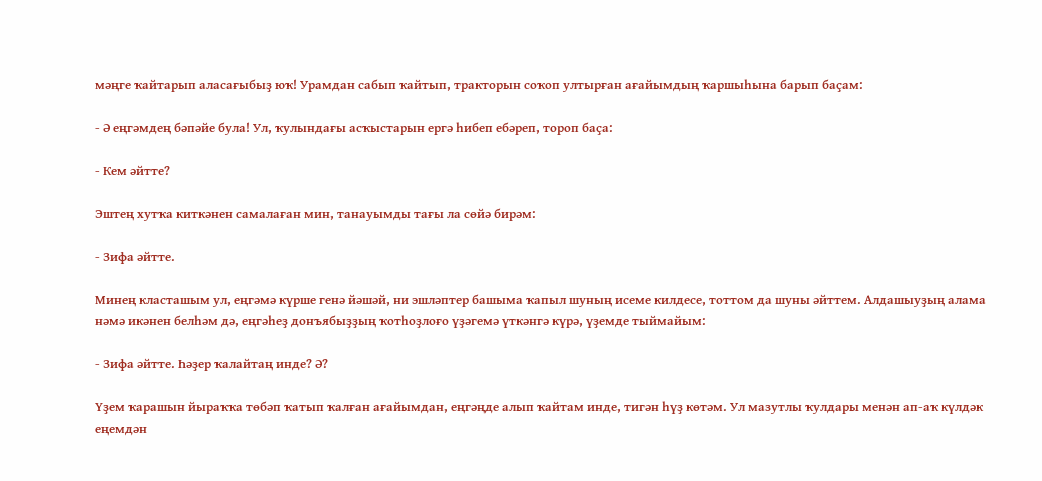мәңге ҡайтарып аласағыбыҙ юҡ! Урамдан сабып ҡайтып, тракторын соҡоп ултырған ағайымдың ҡаршыһына барып баҫам:

- Ә еңгәмдең бәпәйе була! Ул, ҡулындағы асҡыстарын ергә һибеп ебәреп, тороп баҫа:

- Кем әйтте?

Эштең хутҡа киткәнен самалаған мин, танауымды тағы ла сөйә бирәм:

- Зифа әйтте.

Минең класташым ул, еңгәмә күрше генә йәшәй, ни эшләптер башыма ҡапыл шуның исеме килдесе, тоттом да шуны әйттем. Алдашыуҙың алама нәмә икәнен белһәм дә, еңгәһеҙ донъябыҙҙың ҡотһоҙлоғо үҙәгемә үткәнгә күрә, үҙемде тыймайым:

- Зифа әйтте. Һәҙер ҡалайтаң инде? Ә?

Үҙем ҡарашын йыраҡҡа төбәп ҡатып ҡалған ағайымдан, еңгәңде алып ҡайтам инде, тигән һүҙ көтәм. Ул мазутлы ҡулдары менән ап-аҡ күлдәк еңемдән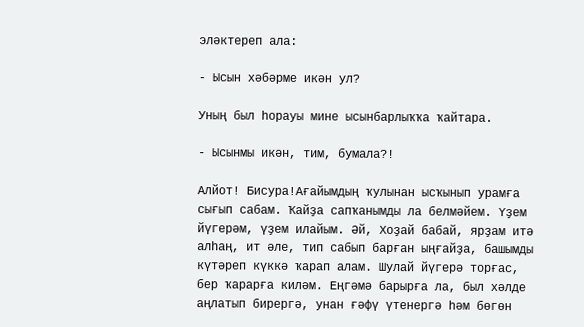эләктереп ала:

- Ысын хәбәрме икән ул?

Уның был һорауы мине ысынбарлыҡҡа ҡайтара.

- Ысынмы икән, тим, бумала?!

Алйот! Бисура!Ағайымдың ҡулынан ысҡынып урамға сығып сабам. Ҡайҙа сапҡанымды ла белмәйем. Үҙем йүгерәм, үҙем илайым. Әй, Хоҙай бабай, ярҙам итә алһаң, ит әле, тип сабып барған ыңғайҙа, башымды күтәреп күккә ҡарап алам. Шулай йүгерә торғас, бер ҡарарға киләм. Еңгәмә барырға ла, был хәлде аңлатып бирергә, унан ғәфү үтенергә һәм бөгөн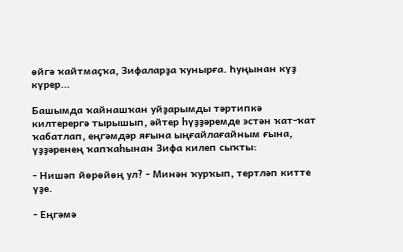өйгә ҡайтмаҫҡа, Зифаларҙа ҡунырға. Һуңынан күҙ күрер...

Башымда ҡайнашҡан уйҙарымды тәртипкә килтерергә тырышып, әйтер һүҙҙәремде эстән ҡат-ҡат ҡабатлап, еңгәмдәр яғына ыңғайлағайным ғына, үҙҙәренең ҡапҡаһынан Зифа килеп сыҡты:

- Нишәп йөрөйөң ул? - Минән ҡурҡып, тертләп китте үҙе.

- Еңгәмә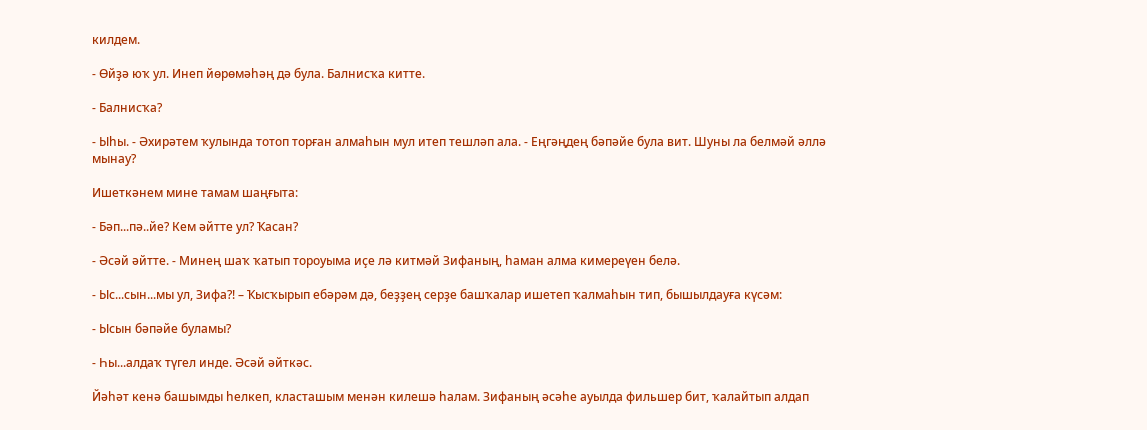килдем.

- Өйҙә юҡ ул. Инеп йөрөмәһәң дә була. Балнисҡа китте.

- Балнисҡа?

- Ыһы. - Әхирәтем ҡулында тотоп торған алмаһын мул итеп тешләп ала. - Еңгәңдең бәпәйе була вит. Шуны ла белмәй әллә мынау?

Ишеткәнем мине тамам шаңғыта:

- Бәп...пә..йе? Кем әйтте ул? Ҡасан?

- Әсәй әйтте. - Минең шаҡ ҡатып тороуыма иҫе лә китмәй Зифаның, һаман алма кимереүен белә.

- Ыс...сын...мы ул, Зифа?! – Ҡысҡырып ебәрәм дә, беҙҙең серҙе башҡалар ишетеп ҡалмаһын тип, бышылдауға күсәм:

- Ысын бәпәйе буламы?

- Һы...алдаҡ түгел инде. Әсәй әйткәс.

Йәһәт кенә башымды һелкеп, класташым менән килешә һалам. Зифаның әсәһе ауылда фильшер бит, ҡалайтып алдап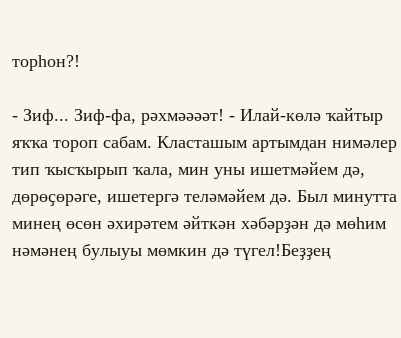торһон?!

- Зиф... Зиф-фа, рәхмәәәәт! - Илай-көлә ҡайтыр яҡҡа тороп сабам. Класташым артымдан нимәлер тип ҡысҡырып ҡала, мин уны ишетмәйем дә, дөрөҫөрәге, ишетергә теләмәйем дә. Был минутта минең өсөн әхирәтем әйткән хәбәрҙән дә мөһим нәмәнең булыуы мөмкин дә түгел!Беҙҙең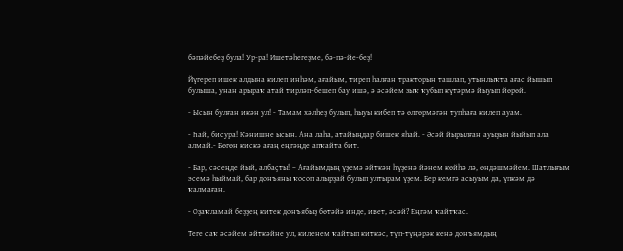бәпәйебеҙ була! Ур-ра! Ишетәһегеҙме, бә-пә-йе-беҙ!

Йүгереп ишек алдына килеп инһәм, ағайым, тиреп һалған тракторын ташлап, утынлыҡта ағас йышып булыша, унан арыраҡ атай тирләп-бешеп бау ишә, ә әсәйем зыҡ ҡубып күтәрмә йыуып йөрөй.

- Ысын булған икән ул! - Тамам хәлһеҙ булып, һыуы кибеп тә өлгөрмәгән тупһаға килеп ауам.

- Һай, бисура! Кәнишне ысын. Ана лаһа, атайыңдар бишек яһай. - Әсәй йырылған ауыҙын йыйып ала алмай.- Бөгөн кискә ағаң еңгәңде апҡайта бит.

- Бар, сәсеңде йый, албаҫты! – Ағайымдың үҙемә әйткән һүҙенә йәнем көйһә лә, өндәшмәйем. Шатлығым эсемә һыймай, бар донъяны ҡосоп алырҙай булып ултырам үҙем. Бер кемгә асыуым да, үпкәм дә ҡалмаған.

- Оҙаҡламай беҙҙең китек донъябыҙ бөтәйә инде, ивет, әсәй? Еңгәм ҡайтҡас.

Теге саҡ әсәйем әйткәйне ул, киленем ҡайтып киткәс, түп-түңәрәк кенә донъямдың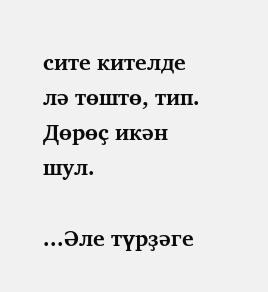сите кителде лә төштө, тип. Дөрөҫ икән шул.

...Әле түрҙәге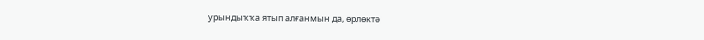урындыҡҡа ятып алғанмын да, өрлөктә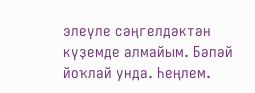элеүле сәңгелдәктән күҙемде алмайым. Бәпәй йоҡлай унда. Һеңлем.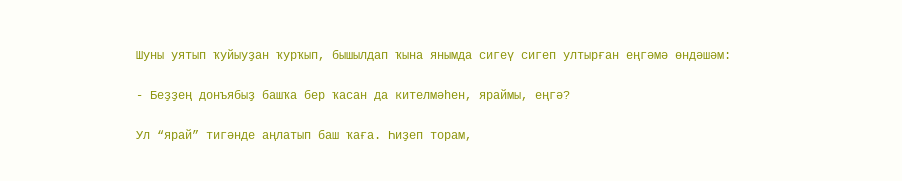Шуны уятып ҡуйыуҙан ҡурҡып, бышылдап ҡына янымда сигеү сигеп ултырған еңгәмә өндәшәм:

- Беҙҙең донъябыҙ башҡа бер ҡасан да кителмәһен, яраймы, еңгә?

Ул “ярай” тигәнде аңлатып баш ҡаға. Һиҙеп торам,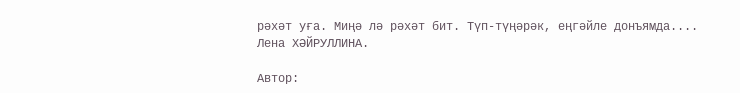рәхәт уға. Миңә лә рәхәт бит. Түп-түңәрәк, еңгәйле донъямда....
Лена ХӘЙРУЛЛИНА.

Автор: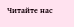Читайте нас